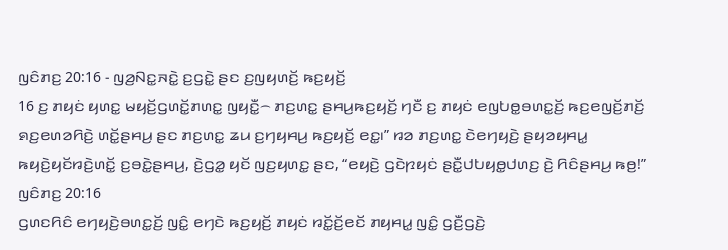ꤜꤢꤨꤊꤢ꤬ 20:16 - ꤜꤤ꤬ꤡꤢ꤭ꤏꤢꤧ꤭ ꤢ꤬ꤞꤢꤧ꤭ ꤔꤢ ꤢ꤬ꤜꤟꤛꤢꤩ꤬ ꤒꤢ꤬ꤟꤢꤩ꤬
16 ꤢ꤬ ꤊꤟꤢꤦ ꤟꤛꤢ꤭ ꤗꤟꤢꤩ꤬ꤞꤛꤢꤩ꤭ꤊꤛꤢ꤭ ꤜꤟꤢꤪ꤭꤮ ꤊꤢ꤬ꤛꤢ꤭ ꤔꤌꤣ꤬ꤒꤢ꤬ꤟꤢꤩ꤬ ꤚꤢꤪ ꤢ꤬ ꤊꤟꤢꤦ ꤕꤜꤝꤥ꤭ꤋꤛꤢ꤭ꤢꤩ꤬ ꤒꤢ꤬ꤕꤜꤢꤩ꤬ꤊꤢꤩ꤬ ꤎꤢ꤬ꤕꤛꤤꤖꤢꤧ꤬ ꤛꤢꤩ꤭ꤔꤌꤣ꤬ ꤔꤢ ꤊꤢ꤬ꤛꤢ꤭ ꤘꤣ ꤢ꤬ꤚꤟꤌꤣ꤬ ꤒꤢ꤬ꤟꤢꤩ꤬ ꤕꤢ꤭꤯” ꤙꤤ ꤊꤢ꤬ꤛꤢ꤭ ꤢꤧꤕꤚꤟꤢꤧ꤬ ꤔꤟꤤꤟꤌꤣ꤭ ꤒꤟꤢꤧ꤬ꤟꤢꤩꤙꤢꤧ꤬ꤛꤢꤩ꤭ ꤢ꤬ꤋꤢꤧ꤭ꤔꤌꤣ꤬, ꤢꤧ꤬ꤞꤤ꤭ ꤟꤢꤩ ꤜꤢ꤬ꤟꤛꤢ꤭ ꤔꤢ, “ꤕꤟꤢꤧ꤬ ꤞꤢꤧꤐꤟꤢꤦ ꤔꤢꤪ꤭ꤓꤝꤟꤥ꤭ꤓꤛꤢ꤬ ꤢꤧ꤬ ꤖꤢꤨꤔꤌꤣ꤬ ꤒꤥ꤬!”
ꤜꤢꤨꤊꤢ꤬ 20:16
ꤞꤛꤢꤖꤢꤨ ꤕꤚꤟꤢꤧ꤬ꤋꤛꤢ꤭ꤢꤩ꤬ ꤜꤢꤨ꤭ ꤕꤚꤢꤧ ꤒꤢ꤬ꤟꤢꤩ꤬ ꤊꤟꤢꤦ ꤙꤢꤩ꤭ꤢꤩ꤬ꤕꤢꤩ ꤊꤟꤌꤣ꤭ ꤜꤢꤨ꤭ ꤞꤢꤪ꤬ꤞꤢꤧ꤬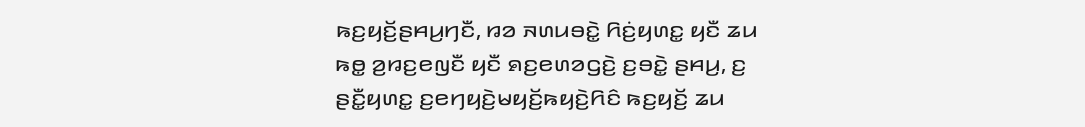ꤒꤢ꤬ꤟꤢꤩ꤬ꤔꤌꤣ꤬ꤚꤢꤪ, ꤙꤤ ꤏꤛꤣꤋꤢꤧ꤭ ꤖꤢꤦ꤬ꤟꤛꤢ꤭ ꤟꤢꤪ ꤘꤣ ꤒꤥ꤭ ꤤ꤬ꤙꤢ꤬ꤕꤜꤢꤪ ꤟꤢꤪ ꤎꤢ꤬ꤕꤛꤤꤞꤢꤧ꤬ ꤢ꤬ꤋꤢꤧ꤭ ꤔꤌꤣ꤬, ꤢ꤬ ꤔꤢꤪ꤭ꤟꤛꤢ꤭ ꤢ꤬ꤕꤚꤟꤢꤧ꤬ꤗꤟꤢꤩ꤬ꤒꤟꤢꤧ꤬ꤖꤢꤨ ꤒꤢ꤬ꤟꤢꤩ꤬ ꤘꤣ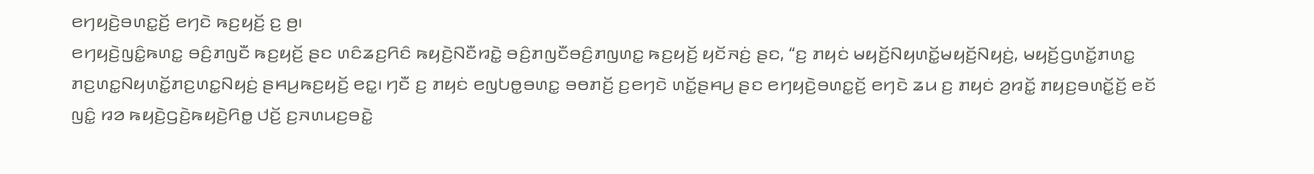ꤕꤚꤟꤢꤧ꤬ꤋꤛꤢ꤭ꤢꤩ꤬ ꤕꤚꤢꤧ ꤒꤢ꤬ꤟꤢꤩ꤬ ꤢ꤬ ꤥ꤬꤯
ꤕꤚꤟꤢꤧ꤬ꤜꤢꤨ꤭ꤒꤛꤢ꤭ ꤋꤢꤨ꤬ꤊꤜꤢꤪ ꤒꤢ꤬ꤟꤢꤩ꤬ ꤔꤢ ꤛꤢꤨꤘꤢ꤬ꤖꤢꤨ ꤒꤟꤢꤧ꤬ꤡꤢꤪꤙꤢꤧ꤭ ꤋꤢꤨ꤬ꤊꤜꤢꤪꤋꤢꤨ꤬ꤊꤜꤛꤢ꤭ ꤒꤢ꤬ꤟꤢꤩ꤬ ꤟꤢꤩꤏꤢꤦ꤬ ꤔꤢ, “ꤢ꤬ ꤊꤟꤢꤦ ꤗꤟꤢꤩ꤬ꤡꤟꤛꤢꤩ꤭ꤗꤟꤢꤩ꤬ꤡꤟꤢꤦ꤬, ꤗꤟꤢꤩ꤬ꤞꤛꤢꤩ꤭ꤊꤛꤢ꤭ ꤊꤢ꤬ꤛꤢ꤭ꤡꤟꤛꤢꤩ꤭ꤊꤢ꤬ꤛꤢ꤭ꤡꤟꤢꤦ꤬ ꤔꤌꤣ꤬ꤒꤢ꤬ꤟꤢꤩ꤬ ꤕꤢ꤭꤯ ꤚꤢꤪ ꤢ꤬ ꤊꤟꤢꤦ ꤕꤜꤝꤥ꤭ꤋꤛꤢ꤭ ꤋꤥꤊꤢꤩ꤬ ꤢ꤬ꤕꤚꤢꤧ ꤛꤢꤩ꤭ꤔꤌꤣ꤬ ꤔꤢ ꤕꤚꤟꤢꤧ꤬ꤋꤛꤢ꤭ꤢꤩ꤬ ꤕꤚꤢꤧ ꤘꤣ ꤢ꤬ ꤊꤟꤢꤦ ꤤ꤬ꤙꤢꤩ꤭ ꤊꤟꤢ꤬ꤋꤛꤢꤩ꤭ꤢꤩ꤬ ꤕꤢꤩ ꤜꤢꤨ꤭ ꤙꤤ ꤒꤟꤢꤧ꤬ꤞꤢꤧ꤬ꤒꤟꤢꤧ꤬ꤖꤥ꤭ ꤓꤢꤩ꤬ ꤢ꤬ꤏꤛꤣꤢ꤬ꤋꤢꤧ꤭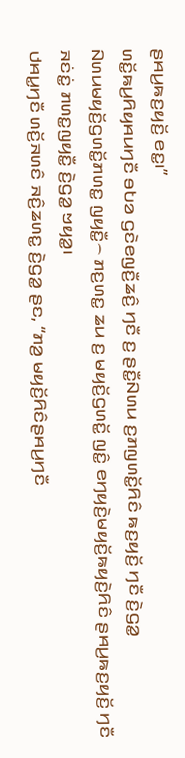ꤔꤌꤣ꤬ꤒꤢ꤬ꤟꤢꤩ꤬ ꤕꤢ꤭꤯”
ꤛꤢꤩ꤭ꤒꤣ꤬ꤖꤟꤌꤣꤚꤢꤪ ꤋꤝꤤ ꤞꤢꤧꤕꤜꤢꤪ꤬ꤘꤢꤨ꤬ ꤚꤢꤪ ꤢ꤬ ꤔꤢꤪ꤭ꤡꤛꤣ ꤢ꤬ꤊꤜꤛꤢꤩ꤭ꤖꤢꤨ ꤒꤢ꤬ꤟꤢꤩ꤬ ꤚꤢꤪ ꤢꤧ꤬ꤞꤤ꤭ ꤡꤛꤣꤗꤟꤢꤩ꤬ꤞꤛꤢꤩ꤭ꤊꤛꤢ꤭ ꤜꤟꤢꤪ꤭꤮ ꤊꤢ꤬ꤛꤢ꤭ ꤘꤣ ꤢ꤬ ꤗꤟꤢꤩ꤬ꤞꤛꤢꤩ꤭ ꤜꤢꤨ꤭ ꤕꤚꤟꤢꤧ꤬ꤗꤟꤢꤩ꤬ꤒꤟꤢꤧ꤬ꤖꤢꤨ ꤔꤌꤣ꤬ꤒꤢ꤬ꤟꤢꤩ꤬ ꤚꤢꤪ ꤏꤢꤦꤢꤦ꤭ ꤊꤛꤢ꤭ꤜꤟꤢꤪ꤭ ꤢꤧ꤬ꤞꤤ꤭ ꤠꤟꤤ꤭꤯
ꤓꤌꤣ꤭ꤚꤢꤪ ꤛꤢꤩ꤬ꤏꤛꤢꤨ ꤏꤢꤨ꤬ꤘꤛꤢ꤭ ꤢꤧ꤬ꤞꤤ꤭ ꤔꤢ, “ꤊꤤ꤬ ꤗꤟꤢꤩ꤬ꤖꤢꤨꤔꤌꤣ꤬ꤚꤢꤪ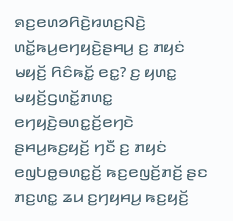ꤎꤢ꤬ꤕꤛꤤꤖꤢꤧ꤬ꤙꤛꤢ꤬ꤡꤢꤧ꤬ ꤛꤢꤩ꤭ꤒꤣ꤬ꤕꤚꤟꤢꤧ꤬ꤔꤌꤣ꤬ ꤢ꤬ ꤊꤟꤢꤦ ꤗꤟꤢꤩ꤬ ꤖꤢꤨꤒꤢꤩ꤭ ꤕꤢ꤭? ꤢ꤬ ꤟꤛꤢ꤭ ꤗꤟꤢꤩ꤬ꤞꤛꤢꤩ꤭ꤊꤛꤢ꤭ ꤕꤚꤟꤢꤧ꤬ꤋꤛꤢ꤭ꤢꤩ꤬ꤕꤚꤢꤧ ꤔꤌꤣ꤬ꤒꤢ꤬ꤟꤢꤩ꤬ ꤚꤢꤪ ꤢ꤬ ꤊꤟꤢꤦ ꤕꤜꤝꤥ꤭ꤋꤛꤢ꤭ꤢꤩ꤬ ꤒꤢ꤬ꤕꤜꤢꤩ꤬ꤊꤢꤩ꤬ ꤔꤢ ꤊꤢ꤬ꤛꤢ꤭ ꤘꤣ ꤢ꤬ꤚꤟꤌꤣ꤬ ꤒꤢ꤬ꤟꤢꤩ꤬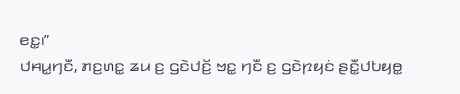ꤕꤢ꤭꤯”
ꤓꤌꤣ꤭ꤚꤢꤪ, ꤊꤢ꤬ꤛꤢ꤭ ꤘꤣ ꤢ꤬ ꤞꤢꤧꤓꤢꤩ꤬ ꤠꤢ꤭ ꤚꤢꤪ ꤢ꤬ ꤞꤢꤧꤐꤟꤢꤦ ꤔꤢꤪ꤭ꤓꤝꤟꤥ꤭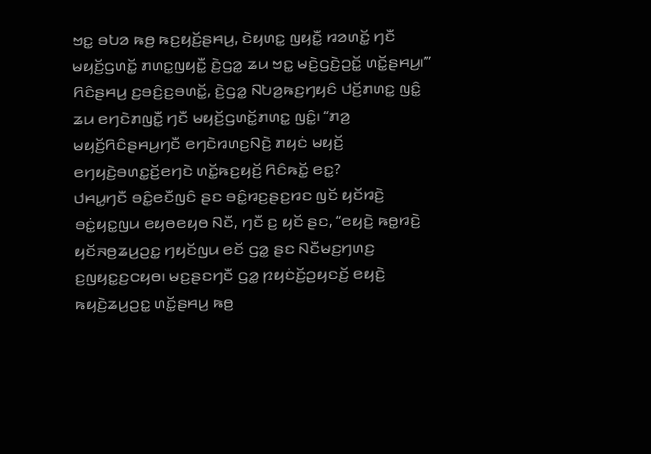ꤠꤢ꤭ ꤋꤝꤤ ꤒꤥ꤬ ꤒꤢ꤬ꤟꤢꤩ꤬ꤔꤌꤣ꤬, ꤢꤧꤟꤛꤢ꤭ ꤜꤟꤢꤪ꤭ ꤙꤤꤛꤢꤩ꤭ ꤚꤢꤪ ꤗꤟꤢꤩ꤬ꤞꤛꤢꤩ꤭ ꤊꤛꤢ꤭ꤜꤟꤢꤪ꤭ ꤢꤧ꤬ꤞꤤ꤭ ꤘꤣ ꤠꤢ꤭ ꤗꤢꤧ꤬ꤞꤢꤧ꤬ꤑꤢꤩ꤭ ꤛꤢꤩ꤭ꤔꤌꤣ꤬꤯’”
ꤖꤢꤨꤔꤌꤣ꤬ ꤢ꤬ꤋꤢꤨ꤬ꤢ꤬ꤋꤛꤢꤩ꤭, ꤢꤧ꤬ꤞꤤ꤭ ꤡꤝꤤ꤬ꤒꤢ꤬ꤚꤟꤢꤨ ꤓꤢꤩ꤬ꤊꤛꤢ꤭ ꤜꤢꤨ꤭ ꤘꤣ ꤕꤚꤢꤧꤊꤜꤢꤪ꤭ ꤚꤢꤪ ꤗꤟꤢꤩ꤬ꤞꤛꤢꤩ꤭ꤊꤛꤢ꤭ ꤜꤢꤨ꤭꤯ “ꤊꤤ꤬ ꤗꤟꤢꤩ꤬ꤖꤢꤨꤔꤌꤣ꤬ꤚꤢꤪ ꤕꤚꤢꤧꤙꤛꤢ꤬ꤡꤢꤧ꤬ ꤊꤟꤢꤦ ꤗꤟꤢꤩ꤬ ꤕꤚꤟꤢꤧ꤬ꤋꤛꤢ꤭ꤢꤩ꤬ꤕꤚꤢꤧ ꤛꤢꤩ꤭ꤒꤢ꤬ꤟꤢꤩ꤬ ꤖꤢꤨꤒꤢꤩ꤭ ꤕꤢ꤭?
ꤓꤌꤣ꤭ꤚꤢꤪ ꤋꤢꤨ꤭ꤕꤢꤪꤜꤢꤨ ꤔꤢ ꤋꤢꤨ꤭ꤙꤢ꤬ꤔꤢ꤬ꤙꤢ ꤜꤢꤩ ꤟꤢꤩꤙꤢꤧ꤬ ꤋꤢꤦ꤭ꤟꤢ꤭ꤜꤣ ꤕꤟꤥꤕꤟꤥ ꤡꤢꤪ, ꤚꤢꤪ ꤢ꤬ ꤟꤢꤩ ꤔꤢ, “ꤕꤟꤢꤧ꤬ ꤒꤥ꤭ꤙꤢꤧ꤬ ꤟꤢꤩꤏꤥ꤬ꤘꤣ꤬ꤑꤢ꤭ ꤚꤟꤢꤩꤜꤣ ꤕꤢꤩ ꤞꤤ꤭ ꤔꤢ ꤡꤢꤪꤗꤢ꤬ꤚꤛꤢ꤬ ꤢ꤬ꤜꤟꤢ꤭ꤢ꤬ꤍꤟꤥ꤯ ꤗꤢ꤬ꤔꤢꤚꤢꤪ ꤞꤤ꤭ ꤐꤟꤢꤦꤢꤩ꤬ꤑꤟꤢꤢꤩ꤬ ꤕꤟꤢꤧ꤬ ꤒꤟꤢꤧ꤬ꤘꤣ꤬ꤑꤢ꤭ ꤛꤢꤩ꤭ꤔꤌꤣ꤬ ꤒꤥ꤬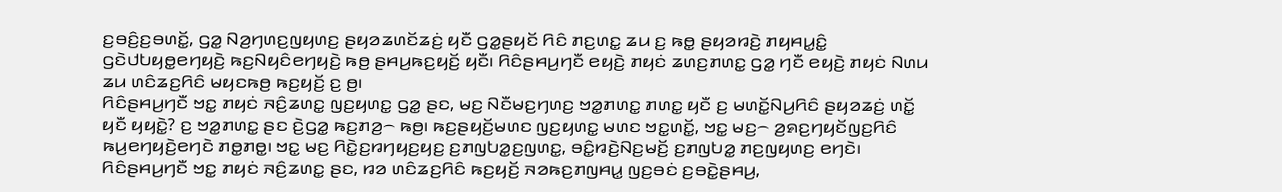ꤢ꤬ꤋꤢꤨ꤬ꤢ꤬ꤋꤛꤢꤩ꤭, ꤞꤤ꤭ ꤡꤤ꤬ꤚꤛꤢ꤬ꤜꤟꤛꤢ꤬ ꤔꤟꤤꤘꤛꤢꤩꤘꤢꤦ꤬ ꤟꤢꤪ ꤞꤤ꤭ꤔꤟꤢꤩ ꤖꤢꤨ ꤊꤢ꤬ꤛꤢ꤭ ꤘꤣ ꤢ꤬ ꤒꤥ꤭ ꤔꤟꤤꤙꤢꤧ꤬ ꤊꤟꤌꤣ꤭ꤢꤨ꤭ ꤞꤢꤧꤓꤝꤟꤥ꤭ꤕꤚꤟꤢꤧ꤬ ꤒꤢ꤬ꤡꤟꤢꤨꤕꤚꤟꤢꤧ꤬ ꤒꤥ꤬ ꤔꤌꤣ꤬ꤒꤢ꤬ꤟꤢꤩ꤬ ꤟꤢꤪ꤯ ꤖꤢꤨꤔꤌꤣ꤬ꤚꤢꤪ ꤕꤟꤢꤧ꤬ ꤊꤟꤢꤦ ꤘꤛꤢ꤬ꤊꤛꤢ꤭ ꤞꤤ꤭ ꤚꤢꤪ ꤕꤟꤢꤧ꤬ ꤊꤟꤢꤦ ꤡꤛꤣ ꤘꤣ ꤛꤢꤨꤘꤢ꤬ꤖꤢꤨ ꤗꤟꤢꤒꤥ꤬ ꤒꤢ꤬ꤟꤢꤩ꤬ ꤢ꤬ ꤥ꤬꤯
ꤖꤢꤨꤔꤌꤣ꤬ꤚꤢꤪ ꤠꤢ꤭ ꤊꤟꤢꤦ ꤏꤢꤨ꤬ꤘꤛꤢ꤭ ꤜꤢ꤬ꤟꤛꤢ꤭ ꤞꤤ꤭ ꤔꤢ, ꤗꤢ꤬ ꤡꤢꤪꤗꤢ꤬ꤚꤛꤢ꤬ ꤠꤤ꤭ꤊꤛꤢ꤭ ꤊꤛꤢ꤭ ꤟꤢꤪ ꤢ꤬ ꤗꤛꤢꤩ꤭ꤡꤣ꤬ꤖꤢꤨ ꤔꤟꤤꤘꤢꤦ꤬ ꤛꤢꤩ꤭ ꤟꤢꤪ ꤟꤟꤢꤧ꤭? ꤢ꤬ ꤠꤤ꤭ꤊꤛꤢ꤭ ꤔꤢ ꤢꤧ꤬ꤞꤤ꤭ ꤒꤢ꤬ꤊꤤ꤬꤮ ꤒꤥ꤬꤯ ꤒꤢ꤬ꤔꤟꤢꤩ꤬ꤗꤛꤢ ꤜꤢ꤬ꤟꤛꤢ꤭ ꤗꤛꤢ ꤠꤢ꤭ꤛꤢꤩ꤭, ꤠꤢ꤭ ꤗꤢ꤬꤮ ꤤ꤬ꤎꤢ꤬ꤚꤟꤢꤩꤜꤢ꤬ꤖꤢꤨ ꤒꤣ꤬ꤕꤚꤟꤢꤧ꤬ꤕꤚꤢꤧ ꤊꤥ꤭ꤊꤥ꤭꤯ ꤠꤢ꤭ ꤗꤢ꤬ ꤖꤢꤧ꤭ꤢ꤬ꤙꤚꤟꤢ꤬ꤟꤢ꤬ ꤢ꤬ꤊꤜꤝꤤ꤭ꤢ꤬ꤜꤛꤢ꤭, ꤋꤢꤨ꤭ꤙꤢꤧ꤬ꤡꤢ꤬ꤗꤢꤩ꤬ ꤢ꤬ꤊꤜꤝꤤ꤭ ꤊꤢ꤬ꤜꤟꤛꤢ꤬ ꤕꤚꤢꤧ꤯
ꤖꤢꤨꤔꤌꤣ꤬ꤚꤢꤪ ꤠꤢ꤭ ꤊꤟꤢꤦ ꤏꤢꤨ꤬ꤘꤛꤢ꤭ ꤔꤢ, ꤙꤤ ꤛꤢꤨꤘꤢ꤬ꤖꤢꤨ ꤒꤢ꤬ꤟꤢꤩ꤬ ꤏꤤꤒꤢ꤬ꤊꤜꤌꤣ꤭ ꤜꤢ꤬ꤋꤢꤦ ꤢ꤬ꤋꤢꤧ꤭ꤔꤌꤣ꤬,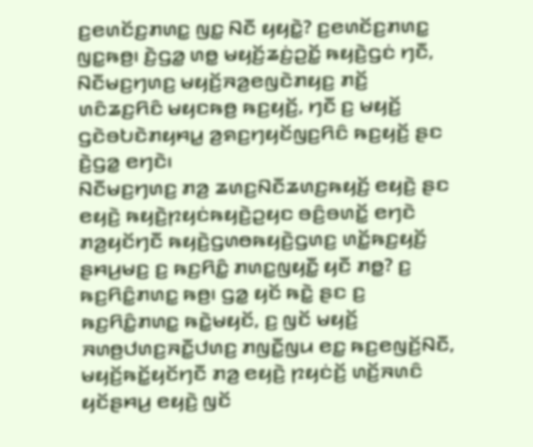ꤢ꤬ꤕꤛꤢꤩꤢ꤬ꤊꤛꤢ꤭ ꤜꤢ꤭ ꤡꤢꤪ ꤟꤟꤢꤧ꤭? ꤢ꤬ꤕꤛꤢꤩꤢ꤬ꤊꤛꤢ꤭ ꤜꤢ꤭ꤒꤥ꤬꤯ ꤢꤧ꤬ꤞꤤ꤭ ꤛꤥ꤭ ꤗꤟꤢꤩ꤬ꤘꤢꤦ꤬ꤑꤢꤩ꤭ ꤒꤟꤢꤧ꤬ꤞꤢꤦ ꤚꤢꤪ, ꤡꤢꤪꤗꤢ꤬ꤚꤛꤢ꤬ ꤗꤟꤢꤩ꤬ꤏꤤ꤬ꤕꤜꤢꤧꤊꤟꤢ꤬ ꤊꤢꤩ꤬ ꤛꤢꤨꤘꤢ꤬ꤖꤢꤨ ꤗꤟꤢꤒꤥ꤬ ꤒꤢ꤬ꤟꤢꤩ꤬, ꤚꤢꤪ ꤢ꤬ ꤗꤟꤢꤩ꤬ ꤞꤢꤧꤋꤝꤢꤧꤊꤟꤌꤣ꤭ ꤤ꤬ꤎꤢ꤬ꤚꤟꤢꤩꤜꤢ꤬ꤖꤢꤨ ꤒꤢ꤬ꤟꤢꤩ꤬ ꤔꤢ ꤢꤧ꤬ꤞꤤ꤭ ꤕꤚꤢꤧ꤯
ꤡꤢꤪꤗꤢ꤬ꤚꤛꤢ꤬ ꤊꤤ꤬ ꤘꤛꤢ꤬ꤡꤢꤪꤘꤛꤢ꤬ꤒꤟꤢꤩ꤬ ꤕꤟꤢꤧ꤬ ꤔꤢ ꤕꤟꤢꤧ꤬ ꤒꤟꤢꤧ꤬ꤐꤟꤢꤦꤒꤟꤢꤧ꤬ꤑꤟꤢ ꤋꤢꤨ꤬ꤋꤛꤢꤩ꤭ ꤕꤚꤢꤧ ꤊꤤ꤬ꤟꤢꤩꤚꤢꤪ ꤒꤟꤢꤧ꤬ꤞꤛꤥꤒꤟꤢꤧ꤬ꤞꤛꤢ꤬ ꤛꤢꤩ꤭ꤒꤢ꤬ꤟꤢꤩ꤬ ꤔꤌꤣ꤬ꤗꤢ꤬ ꤢ꤬ ꤒꤢ꤬ꤖꤢꤨ꤭ ꤊꤛꤢ꤭ꤜꤟꤢꤪ꤭ ꤟꤢꤪ ꤊꤥ꤭? ꤢ꤬ ꤒꤢ꤬ꤖꤢꤨ꤭ꤊꤛꤢ꤭ ꤒꤥ꤬꤯ ꤞꤤ꤭ ꤟꤢꤩ ꤒꤢꤧ꤭ ꤔꤢ ꤢ꤬ ꤒꤢ꤬ꤖꤢꤨ꤭ꤊꤛꤢ꤭ ꤒꤢꤧ꤭ꤗꤟꤢꤩ, ꤢ꤬ ꤜꤢꤩ ꤗꤟꤢꤩ꤬ ꤏꤛꤥ꤬ꤓꤛꤢ꤬ꤏꤢꤪ꤭ꤓꤛꤢ꤬ ꤊꤜꤢꤪ꤭ꤜꤣ ꤕꤢ꤭ ꤒꤢ꤬ꤕꤜꤢꤩ꤬ꤡꤢꤪ, ꤗꤟꤢꤩ꤬ꤒꤢꤩ꤭ꤟꤢꤩꤚꤢꤪ ꤊꤤ꤬ ꤕꤟꤢꤧ꤬ ꤐꤟꤢꤦꤢꤩ꤬ ꤛꤢꤩ꤬ꤏꤛꤢꤨ ꤟꤢꤩꤔꤌꤣ꤬ ꤕꤟꤢꤧ꤬ ꤜꤢꤩ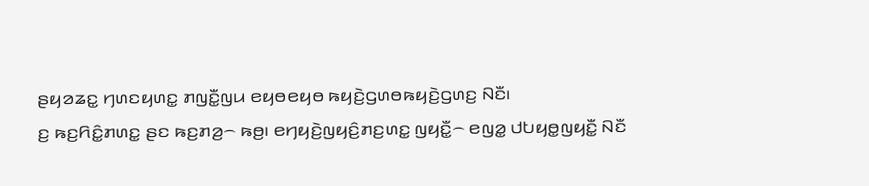ꤔꤟꤤꤘꤢ꤭ ꤚꤛꤢꤟꤛꤢ꤭ ꤊꤜꤢꤪ꤭ꤜꤣ ꤕꤟꤥꤕꤟꤥ ꤒꤟꤢꤧ꤬ꤞꤛꤥꤒꤟꤢꤧ꤬ꤞꤛꤢ꤬ ꤡꤢꤪ꤯
ꤢ꤬ ꤒꤢ꤬ꤖꤢꤨ꤭ꤊꤛꤢ꤭ ꤔꤢ ꤒꤢ꤬ꤊꤤ꤬꤮ ꤒꤥ꤬꤯ ꤕꤚꤟꤢꤧ꤬ꤜꤟꤢꤨ꤬ꤊꤢ꤬ꤛꤢ꤭ ꤜꤟꤢꤪ꤭꤮ ꤕꤜꤤ꤭ ꤓꤝꤟꤥ꤭ꤜꤟꤢꤪ꤭ ꤡꤢꤪ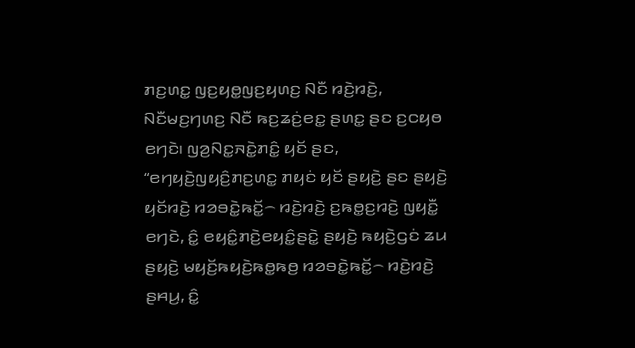ꤊꤢ꤬ꤛꤢ꤭ ꤜꤢ꤬ꤟꤥ꤭ꤜꤢ꤬ꤟꤛꤢ꤬ ꤡꤢꤪ ꤙꤢꤧ꤬ꤙꤢꤧ꤬, ꤡꤢꤪꤗꤢ꤬ꤚꤛꤢ꤬ ꤡꤢꤪ ꤒꤢ꤬ꤘꤢꤦ꤬ꤕꤢ꤭ ꤔꤛꤢ꤭ ꤔꤢ ꤢ꤬ꤍꤟꤥ ꤕꤚꤢꤧ꤯ ꤜꤤ꤬ꤡꤢ꤭ꤏꤢꤧ꤭ꤊꤢꤨ꤭ ꤟꤢꤩ ꤔꤢ, “ꤕꤚꤟꤢꤧ꤬ꤜꤟꤢꤨ꤬ꤊꤢ꤬ꤛꤢ꤭ ꤊꤟꤢꤦ ꤟꤢꤩ ꤔꤟꤢꤧ꤬ ꤔꤢ ꤔꤟꤢꤧ꤬ ꤟꤢꤩꤙꤢꤧ꤬ ꤙꤤꤋꤢꤧ꤭ꤒꤢꤩ꤭꤮ ꤙꤢꤧ꤬ꤙꤢꤧ꤬ ꤢ꤬ꤒꤥ꤭ꤢ꤬ꤙꤢꤧ꤬ ꤜꤟꤢꤪ꤭ ꤕꤚꤢꤧ, ꤢꤨ꤭ ꤕꤟꤢꤨ꤭ꤊꤢꤧ꤬ꤕꤟꤢꤨ꤭ꤔꤢꤧ꤭ ꤔꤟꤢꤧ꤬ ꤒꤟꤢꤧ꤬ꤞꤢꤦ ꤘꤣ ꤔꤟꤢꤧ꤬ ꤗꤟꤢꤩ꤬ꤒꤟꤢꤧ꤬ꤒꤥ꤭ꤒꤥ꤬ ꤙꤤꤋꤢꤧ꤭ꤒꤢꤩ꤭꤮ ꤙꤢꤧ꤬ꤙꤢꤧ꤬ ꤔꤌꤣ꤬, ꤢꤨ꤭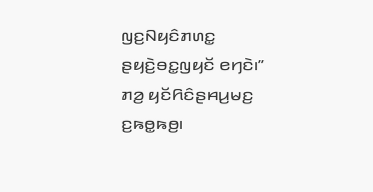ꤜꤢ꤬ꤡꤟꤢꤨꤊꤛꤢ꤭ ꤔꤟꤢꤧ꤬ꤋꤢ꤭ꤜꤟꤢꤩ ꤕꤚꤢꤧ꤯”
ꤊꤤ꤬ ꤟꤢꤩꤖꤢꤨꤔꤌꤣ꤬ꤗꤢ꤬ ꤢ꤬ꤒꤥ꤭ꤒꤥ꤬꤯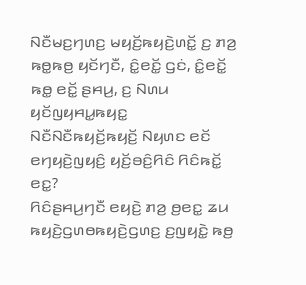ꤡꤢꤪꤗꤢ꤬ꤚꤛꤢ꤬ ꤗꤟꤢꤩ꤬ꤒꤟꤢꤧ꤬ꤛꤢꤩ꤭ ꤢ꤬ ꤊꤤ꤬ ꤒꤥ꤭ꤒꤥ꤬ ꤟꤢꤩꤚꤢꤪ, ꤢꤨ꤭ꤕꤢꤩ꤭ ꤞꤢꤦ, ꤢꤨ꤭ꤕꤢꤩ꤭ ꤒꤥ꤭ ꤕꤢꤩ꤭ ꤔꤌꤣ꤬, ꤢ꤬ ꤡꤛꤣ ꤟꤢꤩꤜꤟꤌꤣ꤭ꤒꤟꤢ꤭ ꤡꤢꤪꤡꤢꤪꤒꤟꤢꤩ꤬ꤒꤟꤢꤩ꤬ ꤡꤟꤛꤢ ꤕꤢꤩ ꤕꤚꤟꤢꤧ꤬ꤜꤟꤢꤨ꤬ ꤟꤢꤩ꤬ꤋꤢꤨ꤬ꤖꤢꤨ ꤖꤢꤨꤒꤢꤩ꤭ ꤕꤢ꤭?
ꤖꤢꤨꤔꤌꤣ꤬ꤚꤢꤪ ꤕꤟꤢꤧ꤬ ꤊꤤ꤬ ꤥ꤬ꤕꤢ꤭ ꤘꤣ ꤒꤟꤢꤧ꤬ꤞꤛꤥꤒꤟꤢꤧ꤬ꤞꤛꤢ꤬ ꤢ꤬ꤜꤟꤢꤧ꤭ ꤒꤥ꤬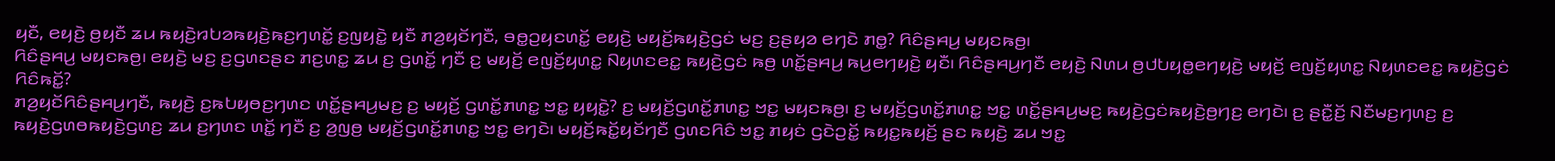ꤟꤢꤪ, ꤕꤟꤢꤧ꤬ ꤥ꤬ꤟꤢꤪ ꤘꤣ ꤒꤟꤢꤧ꤬ꤙꤝꤤꤒꤟꤢꤧ꤬ꤒꤢ꤬ꤚꤛꤢꤩ꤭ ꤢ꤬ꤜꤟꤢꤧ꤭ ꤟꤢꤪ ꤊꤤ꤬ꤟꤢꤩꤚꤢꤪ, ꤋꤥ꤭ꤑꤟꤢꤛꤢꤩ꤭ ꤕꤟꤢꤧ꤬ ꤗꤟꤢꤩ꤬ꤒꤟꤢꤧ꤬ꤞꤢꤦ ꤗꤢ꤬ ꤢ꤬ꤔꤟꤤ ꤕꤚꤢꤧ ꤊꤥ꤭? ꤖꤢꤨꤔꤌꤣ꤬ ꤗꤟꤢꤒꤥ꤬꤯
ꤖꤢꤨꤔꤌꤣ꤬ ꤗꤟꤢꤒꤥ꤬꤯ ꤕꤟꤢꤧ꤬ ꤗꤢ꤬ ꤢ꤬ꤞꤛꤢꤔꤢ ꤊꤢ꤬ꤛꤢ꤭ ꤘꤣ ꤢ꤬ ꤞꤛꤢꤩ꤭ ꤚꤢꤪ ꤢ꤬ ꤗꤟꤢꤩ꤬ ꤕꤜꤢꤩ꤬ꤟꤛꤢ꤭ ꤡꤟꤛꤢꤕꤢ꤭ ꤒꤟꤢꤧ꤬ꤞꤢꤦ ꤒꤥ꤬ ꤛꤢꤩ꤭ꤔꤌꤣ꤬ ꤒꤣ꤬ꤕꤚꤟꤢꤧ꤬ ꤟꤢꤪ꤯ ꤖꤢꤨꤔꤌꤣ꤬ꤚꤢꤪ ꤕꤟꤢꤧ꤬ ꤡꤛꤣ ꤥ꤬ꤓꤝꤟꤥ꤭ꤕꤚꤟꤢꤧ꤬ ꤗꤟꤢꤩ꤬ ꤕꤜꤢꤩ꤬ꤟꤛꤢ꤭ ꤡꤟꤛꤢꤕꤢ꤭ ꤒꤟꤢꤧ꤬ꤞꤢꤦ ꤖꤢꤨꤒꤢꤩ꤭?
ꤊꤤ꤬ꤟꤢꤩꤖꤢꤨꤔꤌꤣ꤬ꤚꤢꤪ, ꤒꤟꤢꤧ꤬ ꤢ꤬ꤒꤝꤟꤥꤢ꤬ꤚꤛꤢ ꤛꤢꤩ꤭ꤔꤌꤣ꤬ꤗꤢ꤬ ꤢ꤬ ꤗꤟꤢꤩ꤬ ꤞꤛꤢꤩ꤭ꤊꤛꤢ꤭ ꤠꤢ꤭ ꤟꤟꤢꤧ꤭? ꤢ꤬ ꤗꤟꤢꤩ꤬ꤞꤛꤢꤩ꤭ꤊꤛꤢ꤭ ꤠꤢ꤭ ꤗꤟꤢꤒꤥ꤬꤯ ꤢ꤬ ꤗꤟꤢꤩ꤬ꤞꤛꤢꤩ꤭ꤊꤛꤢ꤭ ꤠꤢ꤭ ꤛꤢꤩ꤭ꤔꤌꤣ꤬ꤗꤢ꤬ ꤒꤟꤢꤧ꤬ꤞꤢꤦꤒꤟꤢꤧ꤬ꤥ꤬ꤚꤢ꤬ ꤕꤚꤢꤧ꤯ ꤢ꤬ ꤔꤢꤪ꤭ꤢꤩ꤬ ꤡꤢꤪꤗꤢ꤬ꤚꤛꤢ꤬ ꤢ꤬ ꤒꤟꤢꤧ꤬ꤞꤛꤥꤒꤟꤢꤧ꤬ꤞꤛꤢ꤬ ꤘꤣ ꤢ꤬ꤚꤛꤢ ꤛꤢꤩ꤭ ꤚꤢꤪ ꤢ꤬ ꤤ꤬ꤜꤥ꤬ ꤗꤟꤢꤩ꤬ꤞꤛꤢꤩ꤭ꤊꤛꤢ꤭ ꤠꤢ꤭ ꤕꤚꤢꤧ꤯ ꤗꤟꤢꤩ꤬ꤒꤢꤩ꤭ꤟꤢꤩꤚꤢꤪ ꤞꤛꤢꤖꤢꤨ ꤠꤢ꤭ ꤊꤟꤢꤦ ꤞꤢꤧꤑꤢꤩ꤭ ꤒꤟꤢ꤭ꤒꤟꤢꤩ꤬ ꤔꤢ ꤒꤟꤢꤧ꤬ ꤘꤣ ꤠꤢ꤭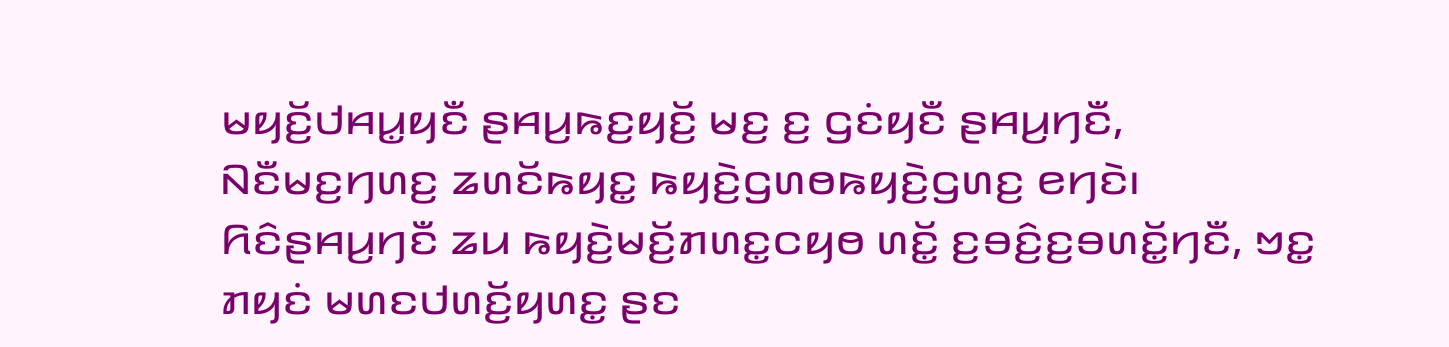ꤗꤟꤢꤩ꤬ꤓꤌꤣ꤭ꤟꤢꤪ ꤔꤌꤣ꤬ꤒꤢ꤬ꤟꤢꤩ꤬ ꤗꤢ꤬ ꤢ꤬ ꤞꤢꤦꤟꤢꤪ ꤔꤌꤣ꤬ꤚꤢꤪ, ꤡꤢꤪꤗꤢ꤬ꤚꤛꤢ꤬ ꤘꤛꤢꤩꤒꤟꤢ꤭ ꤒꤟꤢꤧ꤬ꤞꤛꤥꤒꤟꤢꤧ꤬ꤞꤛꤢ꤬ ꤕꤚꤢꤧ꤯ ꤖꤢꤨꤔꤌꤣ꤬ꤚꤢꤪ ꤘꤣ ꤒꤟꤢꤧ꤬ꤗꤢꤩ꤬ꤊꤛꤢ꤭ꤍꤟꤥ ꤛꤢꤩ꤭ ꤢ꤬ꤋꤢꤨ꤬ꤢ꤬ꤋꤛꤢꤩ꤭ꤚꤢꤪ, ꤠꤢ꤭ ꤊꤟꤢꤦ ꤗꤛꤢꤓꤛꤢꤩ꤬ꤟꤛꤢ꤭ ꤔꤢ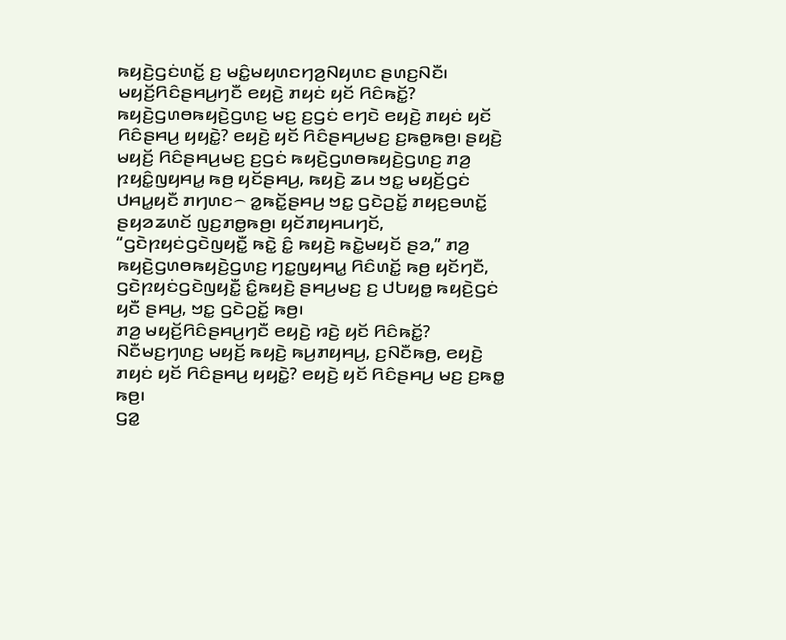ꤒꤟꤢꤧ꤬ꤞꤢꤦꤛꤢꤩ꤭ ꤢ꤬ ꤗꤢꤨ꤭ꤗꤟꤛꤢꤚꤤ꤬ꤡꤟꤛꤢ ꤔꤛꤢ꤬ꤡꤢꤪ꤯
ꤗꤟꤢꤩ꤬ꤖꤢꤨꤔꤌꤣ꤬ꤚꤢꤪ ꤕꤟꤢꤧ꤬ ꤊꤟꤢꤦ ꤟꤢꤩ ꤖꤢꤨꤒꤢꤩ꤭? ꤒꤟꤢꤧ꤬ꤞꤛꤥꤒꤟꤢꤧ꤬ꤞꤛꤢ꤬ ꤗꤢ꤬ ꤢ꤬ꤞꤢꤦ ꤕꤚꤢꤧ ꤕꤟꤢꤧ꤬ ꤊꤟꤢꤦ ꤟꤢꤩ ꤖꤢꤨꤔꤌꤣ꤬ ꤟꤟꤢꤧ꤭? ꤕꤟꤢꤧ꤬ ꤟꤢꤩ ꤖꤢꤨꤔꤌꤣ꤬ꤗꤢ꤬ ꤢ꤬ꤒꤥ꤭ꤒꤥ꤬꤯ ꤔꤟꤢꤧ꤬ ꤗꤟꤢꤩ꤬ ꤖꤢꤨꤔꤌꤣ꤬ꤗꤢ꤬ ꤢ꤬ꤞꤢꤦ ꤒꤟꤢꤧ꤬ꤞꤛꤥꤒꤟꤢꤧ꤬ꤞꤛꤢ꤬ ꤊꤤ꤬ ꤐꤟꤢꤨ꤭ꤜꤟꤌꤣ꤭ ꤒꤥ꤬ ꤟꤢꤩꤔꤌꤣ꤬, ꤒꤟꤢꤧ꤬ ꤘꤣ ꤠꤢ꤭ ꤗꤟꤢꤩ꤬ꤞꤢꤦ ꤓꤌꤣ꤭ꤟꤢꤪ ꤊꤚꤛꤢ꤮ ꤤ꤭ꤒꤢꤩ꤭ꤔꤌꤣ꤬ ꤠꤢ꤭ ꤞꤢꤧꤑꤢꤩ꤭ ꤊꤟꤢ꤬ꤋꤛꤢꤩ꤭ ꤔꤟꤤꤘꤛꤢꤩ ꤜꤢ꤬ꤊꤥ꤭ꤒꤥ꤬꤯ ꤟꤢꤩꤊꤟꤌꤣꤚꤢꤩ, “ꤞꤢꤧꤐꤟꤢꤦꤞꤢꤧꤜꤟꤢꤪ꤭ ꤒꤢꤧ꤭ ꤢꤨ꤭ ꤒꤟꤢꤧ꤬ ꤒꤢꤧ꤭ꤗꤟꤢꤩ ꤔꤤ,” ꤊꤤ꤬ ꤒꤟꤢꤧ꤬ꤞꤛꤥꤒꤟꤢꤧ꤬ꤞꤛꤢ꤬ ꤚꤢ꤭ꤜꤟꤌꤣ꤭ ꤖꤢꤨꤛꤢꤩ꤭ ꤒꤥ꤬ ꤟꤢꤩꤚꤢꤪ, ꤞꤢꤧꤐꤟꤢꤦꤞꤢꤧꤜꤟꤢꤪ꤭ ꤢꤨ꤭ꤒꤟꤢꤧ꤬ ꤔꤌꤣ꤬ꤗꤢ꤬ ꤢ꤬ ꤓꤝꤟꤥ꤭ ꤒꤟꤢꤧ꤬ꤞꤢꤦ ꤟꤢꤪ ꤔꤌꤣ꤬, ꤠꤢ꤭ ꤞꤢꤧꤑꤢꤩ꤭ ꤒꤥ꤬꤯
ꤊꤤ꤬ ꤗꤟꤢꤩ꤬ꤖꤢꤨꤔꤌꤣ꤬ꤚꤢꤪ ꤕꤟꤢꤧ꤬ ꤙꤢꤧ꤬ ꤟꤢꤩ ꤖꤢꤨꤒꤢꤩ꤭? ꤡꤢꤪꤗꤢ꤬ꤚꤛꤢ꤬ ꤗꤟꤢꤩ꤬ ꤒꤟꤢꤧ꤬ ꤒꤣ꤬ꤊꤟꤌꤣ꤬, ꤢ꤬ꤡꤢꤪꤒꤥ꤬, ꤕꤟꤢꤧ꤬ ꤊꤟꤢꤦ ꤟꤢꤩ ꤖꤢꤨꤔꤌꤣ꤬ ꤟꤟꤢꤧ꤭? ꤕꤟꤢꤧ꤬ ꤟꤢꤩ ꤖꤢꤨꤔꤌꤣ꤬ ꤗꤢ꤬ ꤢ꤬ꤒꤥ꤭ ꤒꤥ꤬꤯
ꤞꤤ꤭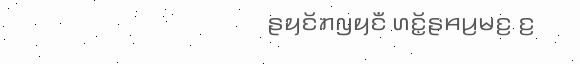ꤔꤟꤢꤩꤊꤜꤟꤢꤪ ꤛꤢꤩ꤭ꤔꤌꤣ꤬ꤗꤢ꤬ ꤢ꤬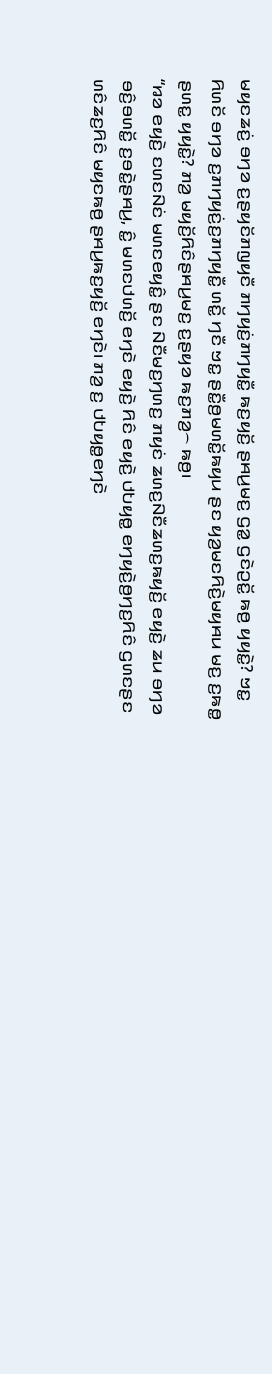ꤗꤟꤢꤘꤢꤦ꤬ ꤋꤚꤤ ꤢ꤬ꤔꤟꤢꤩꤊꤜꤟꤢꤪ ꤊꤚꤟꤢꤦ꤬ꤊꤚꤟꤢꤪ꤭ ꤒꤢ꤬ꤟꤢꤩ꤬ ꤔꤌꤣ꤬ꤗꤢ꤬ ꤞꤤ꤭ ꤞꤢꤧꤑꤢꤩ꤭ ꤒꤥ꤬ ꤟꤟꤢꤧ꤭? ꤠꤢ꤭ ꤖꤛꤢꤩ ꤋꤚꤤ ꤢ꤬ꤊꤚꤟꤢꤦ꤬ꤢ꤬ꤊꤚꤟꤢꤪ꤭ ꤛꤢꤩ꤭ ꤚꤢꤪ ꤠꤢ꤭ ꤔꤢꤪ꤭ꤥ꤬ꤗꤛꤢꤩ꤭ꤒꤟꤣ ꤔꤢ ꤟꤤ꤬ꤗꤢꤖꤢꤧ꤬ꤗꤟꤌꤣ ꤗꤢ꤬ ꤢ꤬ꤒꤥ꤭ ꤔꤛꤢ꤭ ꤟꤟꤢꤧ꤭? ꤊꤤ꤬ ꤗꤟꤢꤩ꤬ꤖꤢꤨꤔꤌꤣ꤬ꤗꤢ꤬ ꤢ꤬ꤔꤟꤤ ꤒꤢ꤬ꤊꤤ꤬꤮ ꤒꤥ꤬꤯
“ꤙꤤ ꤕꤟꤢꤧ꤬ ꤢꤛꤢꤡꤢꤦ ꤗꤛꤢꤕꤟꤢꤨ꤭ ꤔꤢ ꤡꤢꤪꤗꤢ꤬ꤚꤛꤢ꤬ ꤊꤟꤢꤦ ꤘꤛꤢ꤬ꤡꤢꤪꤘꤛꤢ꤬ꤒꤟꤢꤩ꤬ ꤕꤟꤢꤧ꤬ ꤘꤣ ꤋꤚꤤ ꤋꤢꤨ꤬ꤋꤛꤢꤩ꤭ ꤢ꤬ꤋꤢꤧ꤭ꤔꤌꤣ꤬, ꤢꤨ꤭ ꤗꤛꤢꤓꤛꤢꤩ꤬ ꤕꤚꤢꤧ ꤕꤟꤢꤧ꤬ ꤖꤢꤨ ꤕꤟꤢꤧ꤬ ꤓꤝꤟꤥ꤭ ꤕꤚꤟꤢꤧ꤬ꤥ꤬ꤚꤢ꤬ꤖꤢꤨ ꤞꤛꤢꤔꤢ ꤛꤢꤨꤘꤢ꤬ꤖꤢꤨ ꤗꤟꤢꤒꤥ꤬ ꤔꤌꤣ꤬ꤒꤢ꤬ꤟꤢꤩ꤬ ꤕꤚꤢꤧ꤯ ꤊꤤ꤬ ꤢ꤬ ꤓꤝꤟꤥ꤭ꤕꤚꤢꤧ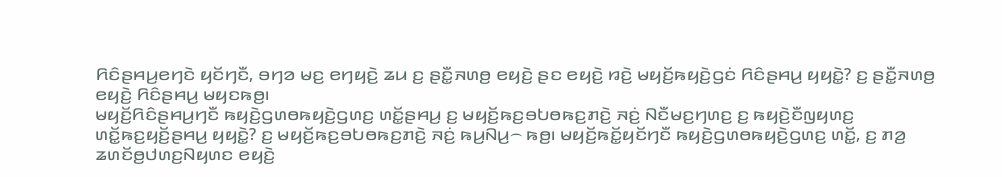ꤖꤢꤨꤔꤌꤣ꤬ꤕꤚꤢꤧ ꤟꤢꤩꤚꤢꤪ, ꤋꤚꤤ ꤗꤢ꤬ ꤕꤚꤟꤢꤧ꤬ ꤘꤣ ꤢ꤬ ꤔꤢꤪ꤭ꤏꤛꤥ꤬ ꤕꤟꤢꤧ꤬ ꤔꤢ ꤕꤟꤢꤧ꤬ ꤙꤢꤧ꤬ ꤗꤟꤢꤩ꤬ꤒꤟꤢꤧ꤬ꤞꤢꤦ ꤖꤢꤨꤔꤌꤣ꤬ ꤟꤟꤢꤧ꤭? ꤢ꤬ ꤔꤢꤪ꤭ꤏꤛꤥ꤬ ꤕꤟꤢꤧ꤬ ꤖꤢꤨꤔꤌꤣ꤬ ꤗꤟꤢꤒꤥ꤬꤯
ꤗꤟꤢꤩ꤬ꤖꤢꤨꤔꤌꤣ꤬ꤚꤢꤪ ꤒꤟꤢꤧ꤬ꤞꤛꤥꤒꤟꤢꤧ꤬ꤞꤛꤢ꤬ ꤛꤢꤩ꤭ꤔꤌꤣ꤬ ꤢ꤬ ꤗꤟꤢꤩ꤬ꤒꤢ꤬ꤋꤝꤥꤒꤢ꤬ꤊꤢꤧ꤬ ꤏꤢꤦ꤬ ꤡꤢꤪꤗꤢ꤬ꤚꤛꤢ꤬ ꤢ꤬ ꤒꤟꤢꤧ꤬ꤢꤪꤜꤟꤛꤢ꤬ ꤛꤢꤩ꤭ꤒꤢ꤬ꤟꤢꤩ꤬ꤔꤌꤣ꤬ ꤟꤟꤢꤧ꤭? ꤢ꤬ ꤗꤟꤢꤩ꤬ꤒꤢ꤬ꤋꤝꤥꤒꤢ꤬ꤊꤢꤧ꤬ ꤏꤢꤦ꤬ ꤒꤣ꤬ꤡꤣ꤬꤮ ꤒꤥ꤬꤯ ꤗꤟꤢꤩ꤬ꤒꤢꤩ꤭ꤟꤢꤩꤚꤢꤪ ꤒꤟꤢꤧ꤬ꤞꤛꤥꤒꤟꤢꤧ꤬ꤞꤛꤢ꤬ ꤛꤢꤩ꤭, ꤢ꤬ ꤊꤤ꤬ ꤘꤛꤢꤩꤥ꤬ꤓꤛꤢ꤬ꤡꤟꤛꤢ ꤕꤟꤢꤧ꤬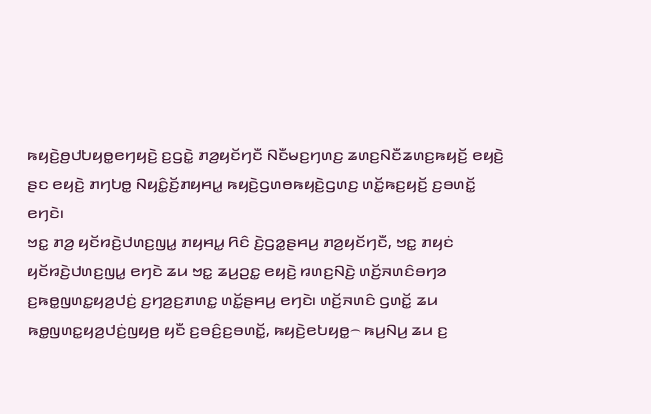ꤒꤟꤢꤧ꤬ꤥ꤬ꤓꤝꤟꤥ꤭ꤕꤚꤟꤢꤧ꤬ ꤢ꤬ꤞꤢꤧ꤭ ꤊꤤ꤬ꤟꤢꤩꤚꤢꤪ ꤡꤢꤪꤗꤢ꤬ꤚꤛꤢ꤬ ꤘꤛꤢ꤬ꤡꤢꤪꤘꤛꤢ꤬ꤒꤟꤢꤩ꤬ ꤕꤟꤢꤧ꤬ ꤔꤢ ꤕꤟꤢꤧ꤬ ꤊꤚꤝꤥ꤭ ꤡꤟꤢꤨ꤭ꤢꤩ꤬ꤊꤟꤌꤣ꤭ ꤒꤟꤢꤧ꤬ꤞꤛꤥꤒꤟꤢꤧ꤬ꤞꤛꤢ꤬ ꤛꤢꤩ꤭ꤒꤢ꤬ꤟꤢꤩ꤬ ꤢ꤬ꤋꤛꤢꤩ꤭ ꤕꤚꤢꤧ꤯
ꤠꤢ꤭ ꤊꤤ꤬ ꤟꤢꤩꤙꤢꤧ꤬ꤓꤛꤢ꤬ꤜꤣ꤭ ꤊꤟꤌꤣ꤭ ꤖꤢꤨ ꤢꤧ꤬ꤞꤤ꤭ꤔꤌꤣ꤬ ꤊꤤ꤬ꤟꤢꤩꤚꤢꤪ, ꤠꤢ꤭ ꤊꤟꤢꤦ ꤟꤢꤩꤙꤢꤧ꤬ꤓꤛꤢ꤬ꤜꤣ꤭ ꤕꤚꤢꤧ ꤘꤣ ꤠꤢ꤭ ꤘꤣ꤬ꤑꤢ꤭ ꤕꤟꤢꤧ꤬ ꤙꤛꤢ꤬ꤡꤢꤧ꤬ ꤛꤢꤩ꤬ꤏꤛꤢꤨꤋꤚꤤ ꤢ꤬ꤒꤥ꤭ꤜꤛꤢ꤭ꤟꤤ꤬ꤓꤢꤦ꤬ ꤢ꤬ꤚꤤ꤬ꤢ꤬ꤊꤛꤢ꤭ ꤛꤢꤩ꤭ꤔꤌꤣ꤬ ꤕꤚꤢꤧ꤯ ꤛꤢꤩ꤬ꤏꤛꤢꤨ ꤞꤛꤢꤩ꤭ ꤘꤣ ꤒꤥ꤭ꤜꤛꤢ꤭ꤟꤤ꤬ꤓꤢꤦ꤬ꤜꤟꤥ꤬ ꤟꤢꤪ ꤢ꤬ꤋꤢꤨ꤬ꤢ꤬ꤋꤛꤢꤩ꤭, ꤒꤟꤢꤧ꤬ꤕꤝꤟꤥ꤭꤮ ꤒꤣ꤬ꤡꤣ꤬ ꤘꤣ ꤢ꤬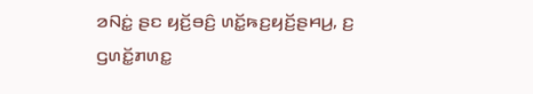ꤤꤡꤢꤦ꤭ ꤔꤢ ꤟꤢꤩ꤬ꤋꤢꤨ꤬ ꤛꤢꤩ꤭ꤒꤢ꤬ꤟꤢꤩ꤬ꤔꤌꤣ꤬, ꤢ꤬ ꤞꤛꤢꤩ꤭ꤊꤛꤢ꤭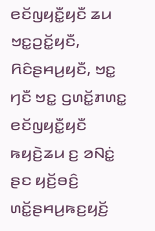ꤕꤢꤩꤜꤟꤢꤪ꤭ꤟꤢꤪ ꤘꤣ ꤠꤢ꤭ꤑꤢꤩ꤭ꤟꤢꤪ, ꤖꤢꤨꤔꤌꤣ꤬ꤟꤢꤪ, ꤠꤢ꤭ ꤚꤢꤪ ꤠꤢ꤭ ꤞꤛꤢꤩ꤭ꤊꤛꤢ꤭ ꤕꤢꤩꤜꤟꤢꤪ꤭ꤟꤢꤪ ꤒꤟꤢꤧ꤬ꤘꤣ ꤢ꤬ ꤤꤡꤢꤦ꤭ ꤔꤢ ꤟꤢꤩ꤬ꤋꤢꤨ꤬ ꤛꤢꤩ꤭ꤔꤌꤣ꤬ꤒꤢ꤬ꤟꤢꤩ꤬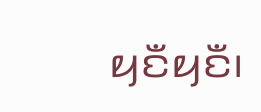ꤟꤢꤪꤟꤢꤪ꤯